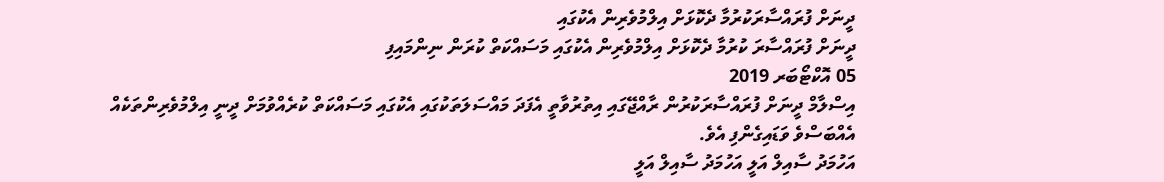ދީނަށް ފުރައްސާރަކުރުމާ ދެކޮޅަށް އިލްމުވެރިން އެކުގައި
ދީނަށް ފުރައްސާރަ ކުރުމާ ދެކޮޅަށް އިލްމުވެރިން އެކުގައި މަސައްކަތް ކުރަން ނިންމައިފި
05 އޮކްޓޯބަރ 2019
އިސްލާމް ދީނަށް ފުރައްސާރަކުރުން ރާއްޖޭގައި އިތުރުވާތީ އެފަދަ މައްސަލަތަކުގައި އެކުގައި މަސައްކަތް ކުރެއްވުމަށް ދީނީ އިލްމުވެރިންތަކެއް އެއްބަސްވެ ވަޑައިގެންފި އެވެ.
އަހުމަދު ސާއިލް އަލީ އަހުމަދު ސާއިލް އަލީ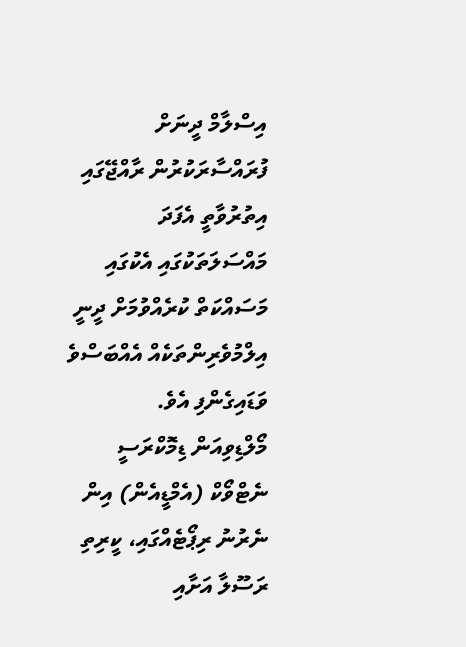އިސްލާމް ދީނަށް ފުރައްސާރަކުރުން ރާއްޖޭގައި އިތުރުވާތީ އެފަދަ މައްސަލަތަކުގައި އެކުގައި މަސައްކަތް ކުރެއްވުމަށް ދީނީ އިލްމުވެރިންތަކެއް އެއްބަސްވެ ވަޑައިގެންފި އެވެ.
މޯލްޑިވިއަން ޑިމޮކްރަސީ ނެޓްވޯކް (އެމްޑީއެން) އިން ނެރުނު ރިޕޯޓެއްގައި، ކީރިތި ރަސޫލާ އަށާއި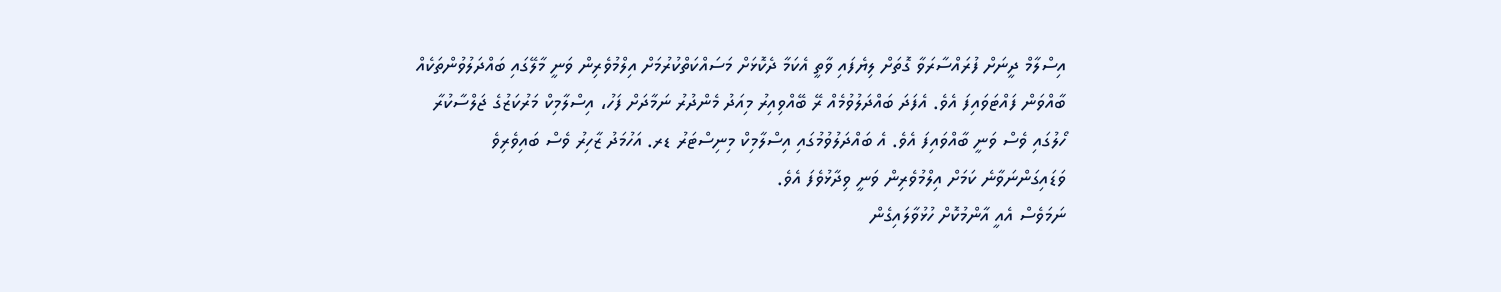އިސްލާމް ދީނަށް ފުރައްސާރަވާ ގޮތަށް ލިޔެފައި ވާތީ އެކަމާ ދެކޮޅަށް މަސައްކަތްކުރުމަށް އިލްމުވެރިން ވަނީ މާލޭގައި ބައްދަލުވުންތަކެއް ބާއްވަން ފައްޓަވައިފަ އެވެ. އެފަދަ ބައްދަލުވުމެއް ރޭ ބޭއްވިއިރު މިއަދު މެންދުރު ނަމާދަށް ފަހު، އިސްލާމިކް މަރުކަޒުގެ ޖަލްސާކުރާ ހޯލުގައި ވެސް ވަނީ ބާއްވައިފަ އެވެ. އެ ބައްދަލުވުމުގައި އިސްލާމިކް މިނިސްޓަރު ޑރ. އަހުމަދު ޒާހިރު ވެސް ބައިވެރިވެ ވަޑައިގަންނަވާނެ ކަމަށް އިލްމުވެރިން ވަނީ ވިދާޅުވެފަ އެވެ.
ނަމަވެސް އެއީ އާންމުކޮށް ހުޅުވާލައިގެން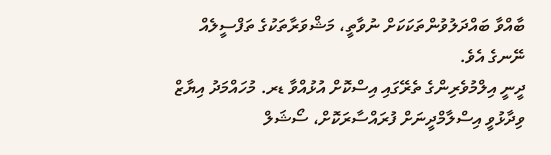ބާއްވާ ބައްދަލުވުންތަކަކަށް ނުވާތީ، މަޝްވަރާތަކުގެ ތަފްސީލެއް ނޭނގެ އެވެ.
ދީނީ އިލްމުވެރިންގެ ތެރޭގައި އިސްކޮށް އުޅުއްވާ ޑރ. މުހައްމަދު އިޔާޒް ވިދާޅުވީ އިސްލާމްދީނަށް ފުރައްސާރަކޮށް، ސޯޝަލް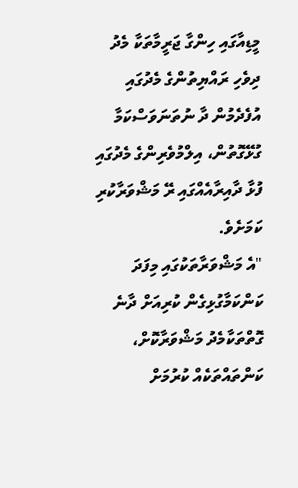މީޑިއާގައި ހިންގާ ޖަރީމާތަކާ މެދު ދިވެހި ރައްޔިތުންގެ މެދުގައި އުފެދެމުން ދާ ނުތަނަވަސްކަމާ ގުޅޭގޮތުން، އިލްމުވެރިންގެ މެދުގައި ފުޅާ ދާއިރާއެއްގައި ރޭ މަޝްވަރާކުރި ކަމަށެވެ.
"އެ މަޝްވަރާތަކުގައި މިފަދަ ކަންކަމާގުޅިގެން ކުރިއަށް ދާނެ ގޮތްތަކާމެދު މަޝްވަރާކޮށް، ކަންތައްތަކެއް ކުރުމަށް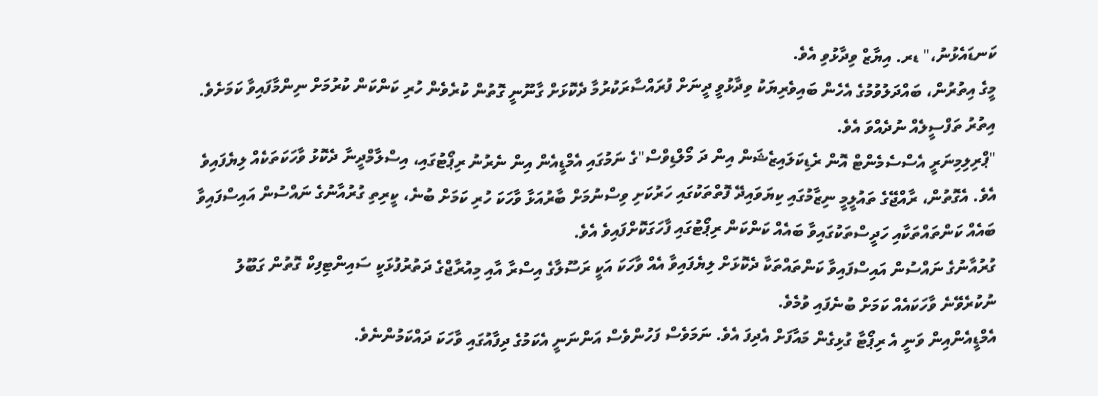ކަނޑައެޅުނު،" ޑރ. އިޔާޒް ވިދާޅުވި އެވެ.
މީގެ އިތުރުން، ބައްދަލުވުމުގެ އެހެން ބައިވެރިޔަކު ވިދާޅުވީ ދީނަށް ފުރައްސާރަކުރުމާ ދެކޮޅަށް ގާނޫނީ ގޮތުން ކުރެވެން ހުރި ކަންކަން ކުރުމަށް ނިންމާފައިވާ ކަމަށެވެ. އިތުރު ތަފްސީލެއް ނުދެއްވަ އެވެ.
"ޕްރިލިމިނަރީ އެސްސެމެންޓް އޮން ރެޑިކަލައިޒެޝަން އިން ދަ މޯލްޑިވްސް"ގެ ނަމުގައި އެމްޑީއެން އިން ނެރުނު ރިޕޯޓުގައި، އިސްލާމްދީނާ ދެކޮޅު ވާހަކަތަކެއް ލިޔެފައިވެ އެވެ. އެގޮތުން، ރާއްޖޭގެ ތައުލީމީ ނިޒާމުގައި ކިޔަވައިދޭ ފޮތްތަކުގައި ހަރުކަށި ވިސްނުމަށް ބާރުއަޅާ ވާހަކަ ހުރި ކަމަށް ބުނެ، ކީރިތި ގުރުއާނުގެ ނައްސުން އައިސްފައިވާ ބައެއް ކަންތައްތަކާއި ހަދީސްތަކުގައިވާ ބައެއް ކަންކަން ރިޕޯޓުގައި ފާހަގަކޮށްފައިވެ އެވެ.
ގުރުއާނުގެ ނައްސުން އައިސްފައިވާ ކަންތައްތަކާ ދެކޮޅަށް ލިޔެފައިވާ އެއް ވާހަކަ އަކީ ރަސޫލާގެ އިސްރާ އާއި މިއުރާޖްގެ ދަތުރުފުޅަކީ ސައިންޓިފިކް ގޮތުން ގަބޫލު ނުކުރެވޭނެ ވާހަކައެއް ކަމަށް ބުނެފައި ވުމެވެ.
އެމްޑީއެންއިން ވަނީ އެ ރިޕޯޓާ ގުޅިގެން މައާފަށް އެދިފަ އެވެ. ނަމަވެސް ފަހުންވެސް އަންނަނީ އެކަމުގެ ދިފާއުގައި ވާހަކަ ދައްކަމުންނެވެ.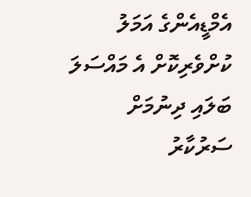އެމްޑީއެންގެ އަމަލު ކުށްވެރިކޮށް އެ މައްސަލަ ބަލައި ދިނުމަށް ސަރުކާރު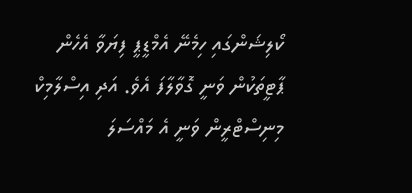ކޯލިޝަންގައި ހިމެނޭ އެމްޑީޕީ ފިޔަވާ އެހެން ޕާޓީތަކުން ވަނީ ގޮވާލާފަ އެވެ. އަދި އިސްލާމިކް މިނިސްޓްރީން ވަނީ އެ މައްސަލަ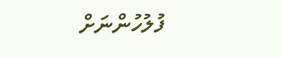ފުލުހުންނަށް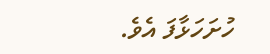ހުށަހަޅާފަ އެވެ.